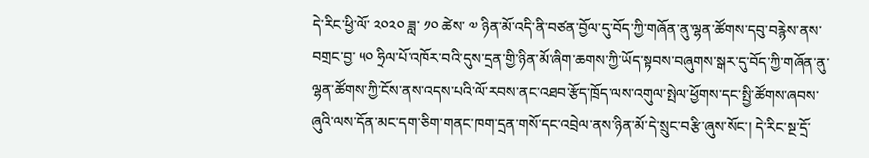དེ་རིང་ཕྱི་ལོ་ ༢༠༢༠ ཟླ་ ༡༠ ཚེས་ ༧ ཉིན་མོ་འདི་ནི་བཙན་བྱོལ་དུ་བོད་ཀྱི་གཞོན་ནུ་ལྷན་ཚོགས་དབུ་བརྙེས་ནས་བགྲང་བྱ་ ༥༠ ཧྲིལ་པོ་འཁོར་བའི་དུས་དྲན་གྱི་ཉིན་མོ་ཞིག་ཆགས་ཀྱི་ཡོད་སྟབས་བཞུགས་སྒར་དུ་བོད་ཀྱི་གཞོན་ནུ་ལྷན་ཚོགས་ཀྱི་ངོས་ནས་འདས་པའི་ལོ་རབས་ནང་འཐབ་རྩོད་ཁྲོད་ལས་འགུལ་སྤེལ་ཕྱོགས་དང་སྤྱི་ཚོགས་ཞབས་ཞུའི་ལས་དོན་མང་དག་ཅིག་གནང་ཁག་དྲན་གསོ་དང་འབྲེལ་ནས་ཉིན་མོ་དེ་སྲུང་བརྩི་ཞུས་སོང་། དེ་རིང་སྔ་དྲོ་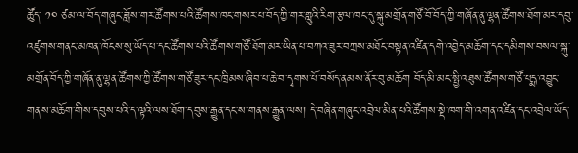ཚོུད་ ༡༠ ཙམ་ལ་བོད་གཞུང་ཟློས་གར་ཚོགས་པའི་ཚོགས་ཁང་གསར་པ་བོད་ཀྱི་གར་གླུའི་རིག་རྩལ་ཁང་དུ་སྐུ་མགྲོན་གཙོ་བོ་བོད་ཀྱི་གཞོན་ནུ་ལྷན་ཚོགས་ཐོག་མར་དབུ་འཛུགས་གནང་མཁན་ཁོངས་སུ་ཡོད་པ་དང་ཚོགས་པའི་ཚོགས་གཙོ་ཐོག་མར་ཡིན་པ་བཀའ་ཟུར་བཀྲས་མཐོང་བསྟན་འཛིན་དགེ་འབྱེད་མཆོག་དང་དམིགས་བསལ་སྐུ་མགྲོན་བོད་ཀྱི་གཞོན་ནུ་ལྷན་ཚོགས་ཀྱི་ཚོགས་གཙོ་ཟུར་དང་ཁྲིམས་ཞིབ་པ་ཆེ་བ་དྭགས་པོ་བསོད་ནམས་ནོར་བུ་མཆོག བོད་མི་མང་སྤྱི་འཐུས་ཚོགས་གཙོ་པདྨ་འབྱུང་གནས་མཆོག་གིས་དབུས་པའི་ད་ལྟའི་ལས་ཐོག་དབུས་རྒྱུན་དང་ས་གནས་རྒྱུན་ལས། དེ་བཞིན་གཞུང་འབྲེལ་མིན་པའི་ཚོགས་སྡེ་ཁག་གི་འགན་འཛིན་དང་འབྲེལ་ཡོད་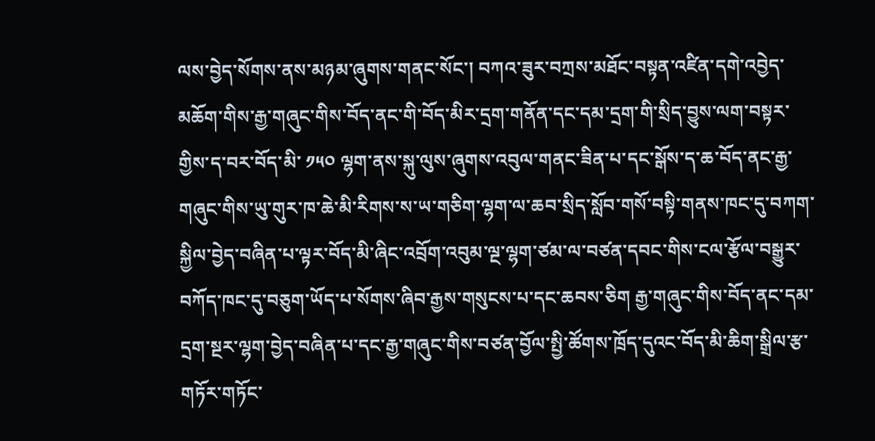ལས་བྱེད་སོགས་ནས་མཉམ་ཞུགས་གནང་སོང་། བཀའ་ཟུར་བཀྲས་མཐོང་བསྟན་འཛིན་དགེ་འབྱེད་མཆོག་གིས་རྒྱ་གཞུང་གིས་བོད་ནང་གི་བོད་མིར་དྲག་གནོན་དང་དམ་དྲག་གི་སྲིད་བྱུས་ལག་བསྟར་གྱིས་ད་བར་བོད་མི་ ༡༥༠ ལྷག་ནས་སྐུ་ལུས་ཞུགས་འབུལ་གནང་ཟིན་པ་དང་སྒོས་ད་ཆ་བོད་ནང་རྒྱ་གཞུང་གིས་ཡུ་གུར་ཁ་ཆེ་མི་རིགས་ས་ཡ་གཅིག་ལྷག་ལ་ཆབ་སྲིད་སློབ་གསོ་བསྟི་གནས་ཁང་དུ་བཀག་སྐྱིལ་བྱེད་བཞིན་པ་ལྟར་བོད་མི་ཞིང་འབྲོག་འབུམ་ལྔ་ལྷག་ཙམ་ལ་བཙན་དབང་གིས་ངལ་རྩོལ་བསྒྱུར་བཀོད་ཁང་དུ་བཅུག་ཡོད་པ་སོགས་ཞིབ་རྒྱས་གསུངས་པ་དང་ཆབས་ཅིག རྒྱ་གཞུང་གིས་བོད་ནང་དམ་དྲག་སྔར་ལྷག་བྱེད་བཞིན་པ་དང་རྒྱ་གཞུང་གིས་བཙན་བྱོལ་སྤྱི་ཚོགས་ཁྲོད་དུའང་བོད་མི་ཆིག་སྒྲིལ་རྩ་གཏོར་གཏོང་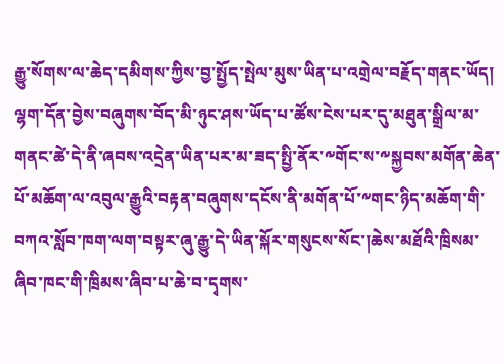རྒྱུ་སོགས་ལ་ཆེད་དམིགས་ཀྱིས་བྱ་སྤྱོད་སྤེལ་མུས་ཡིན་པ་འགྲེལ་བརྗོད་གནང་ཡོད། ལྷག་དོན་བྱེས་བཞུགས་བོད་མི་ཉུང་ཤས་ཡོད་པ་ཚོས་ངེས་པར་དུ་མཐུན་སྒྲིལ་མ་གནང་ཚེ་དེ་ནི་ཞབས་འདྲེན་ཡིན་པར་མ་ཟད་སྤྱི་ནོར་༸གོང་ས་༸སྐྱབས་མགོན་ཆེན་པོ་མཆོག་ལ་འབུལ་རྒྱུའི་བརྟན་བཞུགས་དངོས་ནི་མགོན་པོ་༸གང་ཉིད་མཆོག་གི་བཀའ་སློབ་ཁག་ལག་བསྟར་ཞུ་རྒྱུ་དེ་ཡིན་སྐོར་གསུངས་སོང་།ཆེས་མཐོའི་ཁྲིསམ་ཞིབ་ཁང་གི་ཁྲིམས་ཞིབ་པ་ཆེ་བ་དྭགས་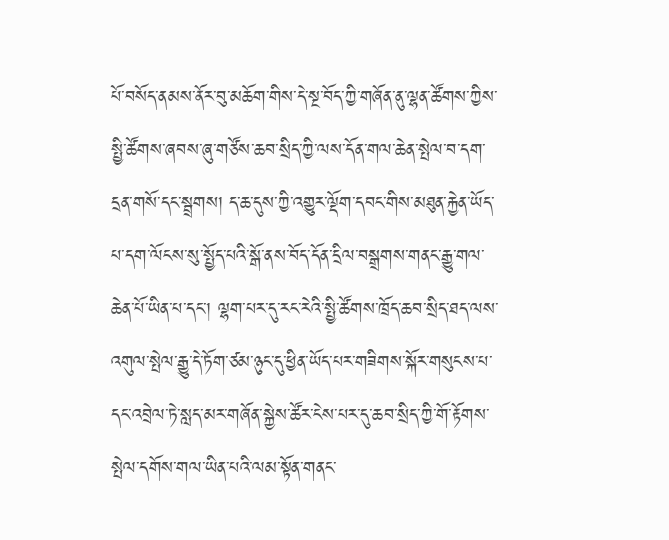པོ་བསོད་ནམས་ནོར་བུ་མཆོག་གིས་དེ་སྔ་བོད་ཀྱི་གཞོན་ནུ་ལྷན་ཚོགས་ཀྱིས་སྤྱི་ཚོགས་ཞབས་ཞུ་གཙོས་ཆབ་སྲིད་ཀྱི་ལས་དོན་གལ་ཆེན་སྤེལ་བ་དག་དྲན་གསོ་དང་སྦྲགས། ད་ཆ་དུས་ཀྱི་འགྱུར་ལྡོག་དབང་གིས་མཐུན་རྐྱེན་ཡོད་པ་དག་ལོངས་སུ་སྤྱོད་པའི་སྒོ་ནས་བོད་དོན་དྲིལ་བསྒྲགས་གནང་རྒྱུ་གལ་ཆེན་པོ་ཡིན་པ་དང་། ལྷག་པར་དུ་རང་རེའི་སྤྱི་ཚོགས་ཁྲོད་ཆབ་སྲིད་ཐད་ལས་འགུལ་སྤེལ་རྒྱུ་དེ་ཏོག་ཙམ་ཉུང་དུ་ཕྱིན་ཡོད་པར་གཟིགས་སྐོར་གསུངས་པ་དང་འབྲེལ་ཏེ་སླད་མར་གཞོན་སྐྱེས་ཚོར་ངེས་པར་དུ་ཆབ་སྲིད་ཀྱི་གོ་རྟོགས་སྤེལ་དགོས་གལ་ཡིན་པའི་ལམ་སྟོན་གནང་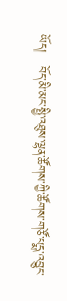ཡོད།   བོད་མི་མང་སྤྱི་འཐུས་ལྷན་ཚོགས་ཀྱི་ཚོགས་གཙོ་པདྨ་འབྱུང་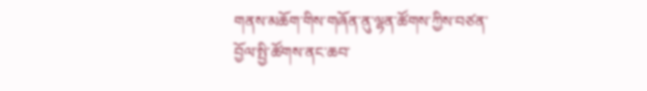གནས་མཆོག་གིས་གཞོན་ནུ་ལྷན་ཚོགས་ཀྱིས་བཙན་བྱོལ་སྤྱི་ཚོགས་ནང་ཆབ་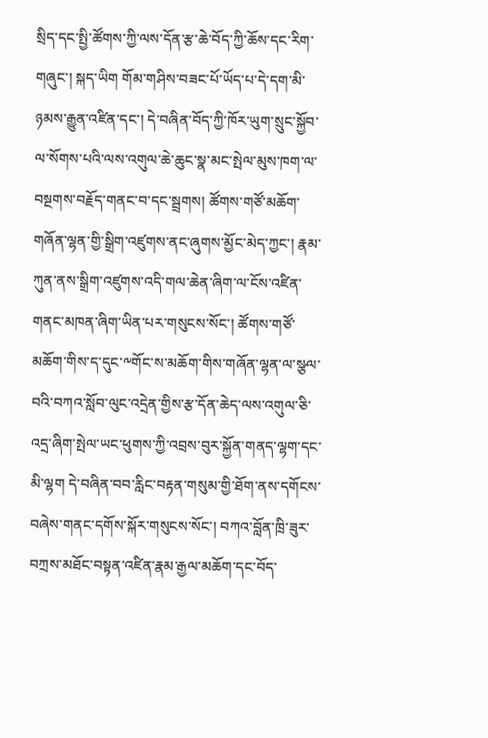སྲིད་དང་སྤྱི་ཚོགས་ཀྱི་ལས་དོན་རྩ་ཆེ་བོད་ཀྱི་ཆོས་དང་རིག་གཞུང་། སྐད་ཡིག གོམ་གཤིས་བཟང་པོ་ཡོད་པ་དེ་དག་མི་ཉམས་རྒྱུན་འཛིན་དང་། དེ་བཞིན་བོད་ཀྱི་ཁོར་ཡུག་སྲུང་སྐྱོབ་ལ་སོགས་པའི་ལས་འགུལ་ཆེ་ཆུང་སྣ་མང་སྤེལ་མུས་ཁག་ལ་བསྔགས་བརྗོད་གནང་བ་དང་སྦྲགས། ཚོགས་གཙོ་མཆོག་གཞོན་ལྷན་གྱི་སྒྲིག་འཛུགས་ནང་ཞུགས་མྱོང་མེད་ཀྱང་། རྣམ་ཀུན་ནས་སྒྲིག་འཛུགས་འདི་གལ་ཆེན་ཞིག་ལ་ངོས་འཛིན་གནང་མཁན་ཞིག་ཡིན་པར་གསུངས་སོང་། ཚོགས་གཙོ་མཆོག་གིས་ད་དུང་༸གོང་ས་མཆོག་གིས་གཞོན་ལྷན་ལ་སྩལ་བའི་བཀའ་སློབ་ལུང་འདྲེན་གྱིས་རྩ་དོན་ཆེད་ལས་འགུལ་ཅི་འདྲ་ཞིག་སྤེལ་ཡང་ཕུགས་ཀྱི་འབྲས་བུར་སྐྱོན་གནད་ལྷག་དང་མི་ལྷག དེ་བཞིན་བབ་རླིང་བརྟན་གསུམ་གྱི་ཐོག་ནས་དགོངས་བཞེས་གནང་དགོས་སྐོར་གསུངས་སོང་། བཀའ་བློན་ཁྲི་ཟུར་བཀྲས་མཐོང་བསྟན་འཛིན་རྣམ་རྒྱལ་མཆོག་དང་བོད་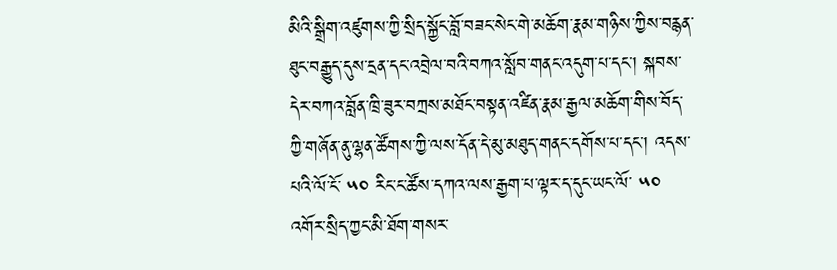མིའི་སྒྲིག་འཛུགས་ཀྱི་སྲིད་སྐྱོང་བློ་བཟང་སེང་གེ་མཆོག་རྣམ་གཉིས་ཀྱིས་བརྙན་ཐུང་བརྒྱུད་དུས་དྲན་དང་འབྲེལ་བའི་བཀའ་སློབ་གནང་འདུག་པ་དང་། སྐབས་དེར་བཀའ་བློན་ཁྲི་ཟུར་བཀྲས་མཐོང་བསྟན་འཛིན་རྣམ་རྒྱལ་མཆོག་གིས་བོད་ཀྱི་གཞོན་ནུ་ལྷན་ཚོགས་ཀྱི་ལས་དོན་དེ་མུ་མཐུད་གནང་དགོས་པ་དང་། འདས་པའི་ལོ་ངོ་ ༥༠ རིང་ང་ཚོས་དཀའ་ལས་རྒྱག་པ་ལྟར་ད་དུང་ཡང་ལོ་ ༥༠ འགོར་སྲིད་ཀྱང་མི་ཐོག་གསར་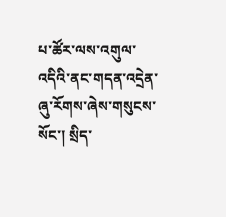པ་ཚོར་ལས་འགུལ་འདིའི་ནང་གདན་འདྲེན་ཞུ་རོགས་ཞེས་གསུངས་སོང་། སྲིད་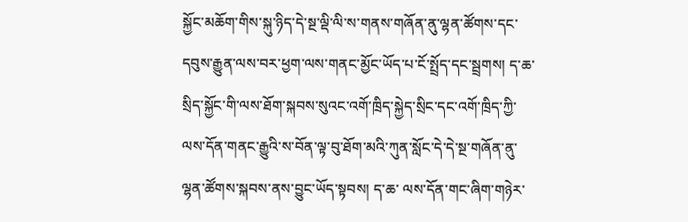སྐྱོང་མཆོག་གིས་སྐུ་ཉིད་དེ་སྔ་ལྡི་ལི་ས་གནས་གཞོན་ནུ་ལྷན་ཚོགས་དང་དབུས་རྒྱུན་ལས་བར་ཕྱག་ལས་གནང་མྱོང་ཡོད་པ་ངོ་སྤྲོད་དང་སྦྲགས། ད་ཆ་སྲིད་སྐྱོང་གི་ལས་ཐོག་སྐབས་སུའང་འགོ་ཁྲིད་སྐྱེད་སྲིང་དང་འགོ་ཁྲིད་ཀྱི་ལས་དོན་གནང་རྒྱུའི་ས་བོན་ལྟ་བུ་ཐོག་མའི་ཀུན་སློང་དེ་དེ་སྔ་གཞོན་ནུ་ལྷན་ཚོགས་སྐབས་ནས་བྱུང་ཡོད་སྟབས། ད་ཆ་ ལས་དོན་གང་ཞིག་གཉེར་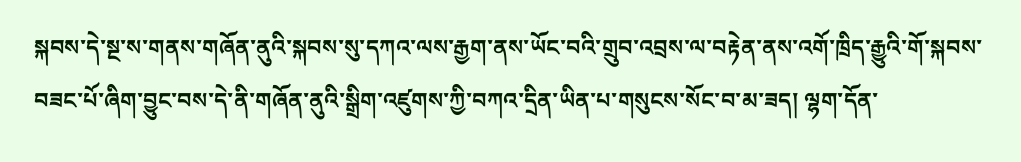སྐབས་དེ་སྔ་ས་གནས་གཞོན་ནུའི་སྐབས་སུ་དཀའ་ལས་རྒྱག་ནས་ཡོང་བའི་གྲུབ་འབྲས་ལ་བརྟེན་ནས་འགོ་ཁྲིད་རྒྱུའི་གོ་སྐབས་བཟང་པོ་ཞིག་བྱུང་བས་དེ་ནི་གཞོན་ནུའི་སྒྲིག་འཛུགས་ཀྱི་བཀའ་དྲིན་ཡིན་པ་གསུངས་སོང་བ་མ་ཟད། ལྷག་དོན་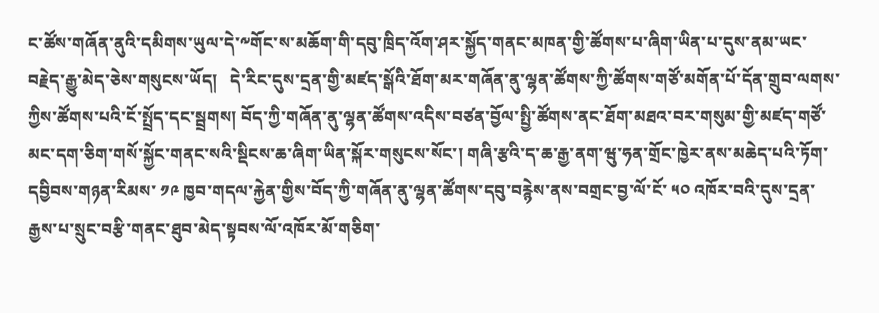ང་ཚོས་གཞོན་ནུའི་དམིགས་ཡུལ་དེ་༸གོང་ས་མཆོག་གི་དབུ་ཁྲིད་འོག་ཤར་སྐྱོད་གནང་མཁན་གྱི་ཚོགས་པ་ཞིག་ཡིན་པ་དུས་ནམ་ཡང་བརྗེད་རྒྱུ་མེད་ཅེས་གསུངས་ཡོད།   དེ་རིང་དུས་དྲན་གྱི་མཛད་སྒོའི་ཐོག་མར་གཞོན་ནུ་ལྷན་ཚོགས་ཀྱི་ཚོགས་གཙོ་མགོན་པོ་དོན་གྲུབ་ལགས་ཀྱིས་ཚོགས་པའི་ངོ་སྤྲོད་དང་སྦྲགས། བོད་ཀྱི་གཞོན་ནུ་ལྷན་ཚོགས་འདིས་བཙན་བྱོལ་སྤྱི་ཚོགས་ནང་ཐོག་མཐའ་བར་གསུམ་གྱི་མཛད་གཙོ་མང་དག་ཅིག་གསོ་སྐྱོང་གནང་སའི་སྡིངས་ཆ་ཞིག་ཡིན་སྐོར་གསུངས་སོང་། གཞི་རྩའི་ད་ཆ་རྒྱ་ནག་ཝུ་ཧན་གྲོང་ཁྱེར་ནས་མཆེད་པའི་ཏོག་དབྱིབས་གཉན་རིམས་ ༡༩ ཁྱབ་གདལ་རྐྱེན་གྱིས་བོད་ཀྱི་གཞོན་ནུ་ལྷན་ཚོགས་དབུ་བརྙེས་ནས་བགྲང་བྱ་ལོ་ངོ་ ༥༠ འཁོར་བའི་དུས་དྲན་རྒྱས་པ་སྲུང་བརྩི་གནང་ཐུབ་མེད་སྟབས་ལོ་འཁོར་མོ་གཅིག་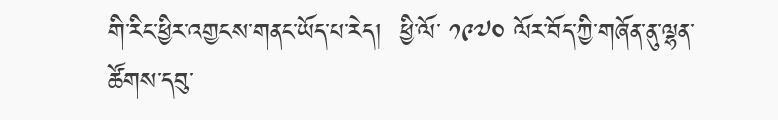གི་རིང་ཕྱིར་འགྱངས་གནང་ཡོད་པ་རེད།  ཕྱི་ལོ་ ༡༩༧༠ ལོར་བོད་ཀྱི་གཞོན་ནུ་ལྷན་ཚོགས་དབུ་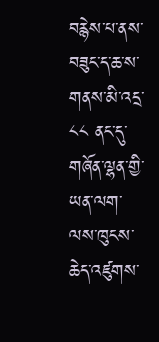བརྙེས་པ་ནས་བཟུང་ད་ཆ་ས་གནས་མི་འདྲ་ ༨༨ ནང་དུ་གཞོན་ལྷན་གྱི་ཡན་ལག་ལས་ཁུངས་ཆེད་འཛུགས་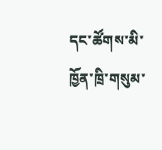དང་ཚོགས་མི་ཁྱོན་ཁྲི་གསུམ་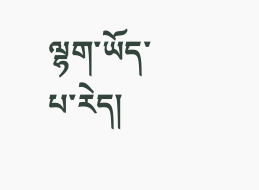ལྷག་ཡོད་པ་རེད།